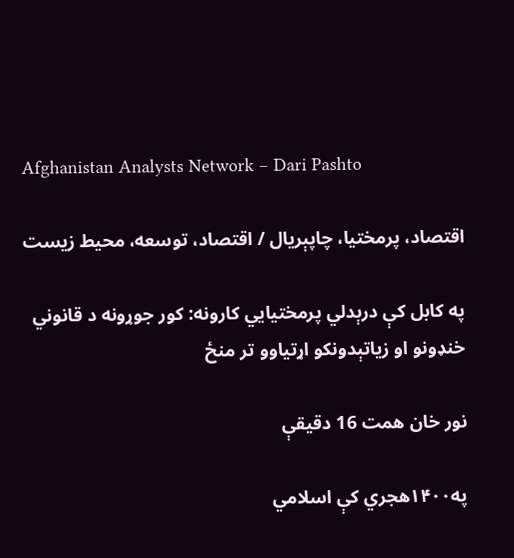Afghanistan Analysts Network – Dari Pashto

اقتصاد، پرمختیا، چاپېریال / اقتصاد، توسعه، محیط زیست

په کابل کې درېدلي پرمختیايي کارونه: کور جوړونه د قانوني خنډونو او زیاتېدونکو اړتیاوو تر منځ

نور خان همت 16 دقیقې

په۱۴۰۰هجري کې اسلامي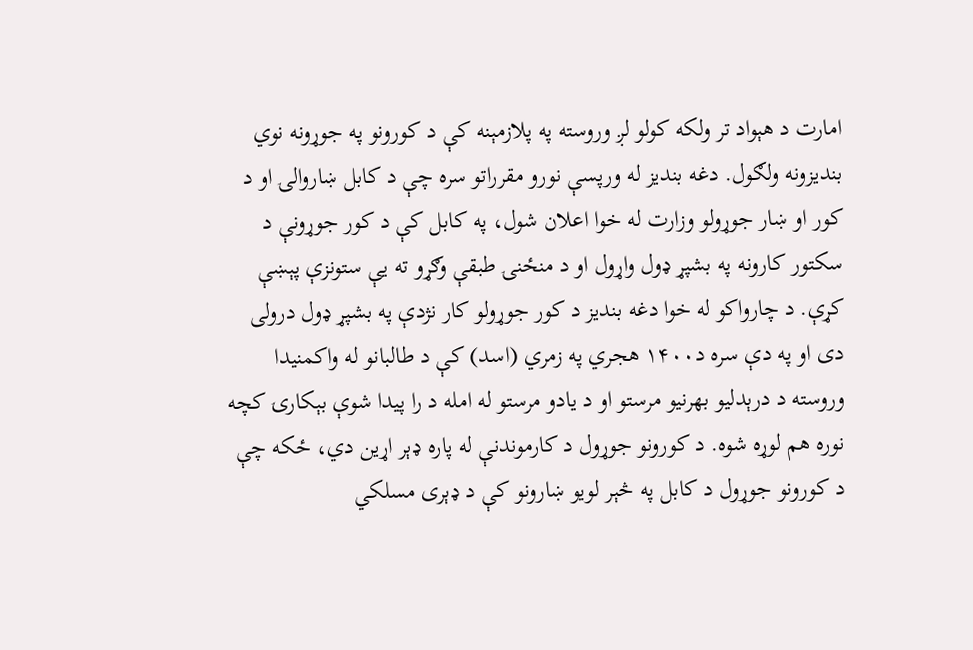امارت د هېواد تر ولکه کولو لږ وروسته په پلازمېنه کې د کورونو په جوړونه نوي بندیزونه ولګول. دغه بندیز له ورپسې نورو مقرراتو سره چې د کابل ښاروالۍ او د کور او ښار جوړولو وزارت له خوا اعلان شول، په کابل کې د کور جوړونې د سکتور کارونه په بشپړ ډول واړول او د منځنۍ طبقې وګړو ته یې ستونزې پېښې کړې. د چارواکو له خوا دغه بندیز د کور جوړولو کار نژدې په بشپړ ډول درولی دی او په دې سره د۱۴۰۰ هجري په زمري (اسد) کې د طالبانو له واکمنیدا وروسته د درېدلیو بهرنیو مرستو او د یادو مرستو له امله د را پیدا شوې بېکارۍ کچه نوره هم لوړه شوه. د کورونو جوړول د کارموندنې له پاره ډېر اړین دي، ځکه چې د کورونو جوړول د کابل په څېر لویو ښارونو کې د ډېری مسلکي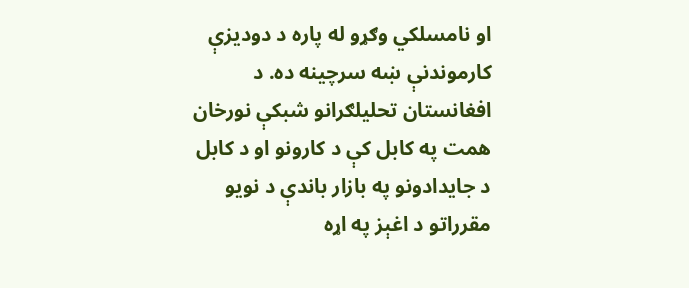او نامسلکي وګړو له پاره د دودیزې کارموندنې ښه سرچینه ده. د افغانستان تحلیلګرانو شبکې نورخان همت په کابل کې د کارونو او د کابل د جایدادونو په بازار باندې د نویو مقرراتو د اغېز په اړه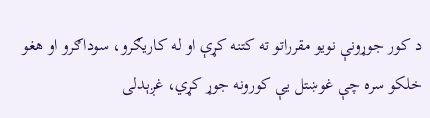د کور جوړونې نویو مقرراتو ته کتنه کړې او له کاریګرو، سوداګرو او هغو خلکو سره چې غوښتل یې کورونه جوړ کړي، غږېدلی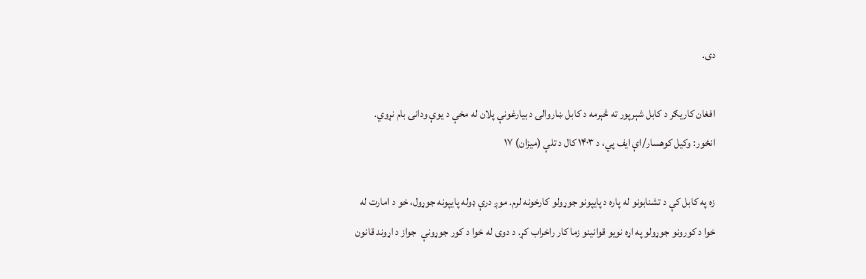دی.

افغان کاریګر د کابل شېرپور ته څېرمه د کابل ښاروالۍ د بیارغونې پلان له مخې د یوې ودانۍ بام نړوي. انځور: وکیل کوهسار/اې ایف پي، د ۱۴۰۳ کال د تلې (میزان) ۱۷

زه په کابل کې د تشنابونو له پاره د پایپونو جوړولو کارخونه لرم. موږ درې ډوله پایپونه جوړول، خو د امارت له خوا د کورونو جوړولو په اړه نویو قوانینو زما کار راخراب کړ. د دوی له خوا د کور جوړونې  جواز د اړوند قانون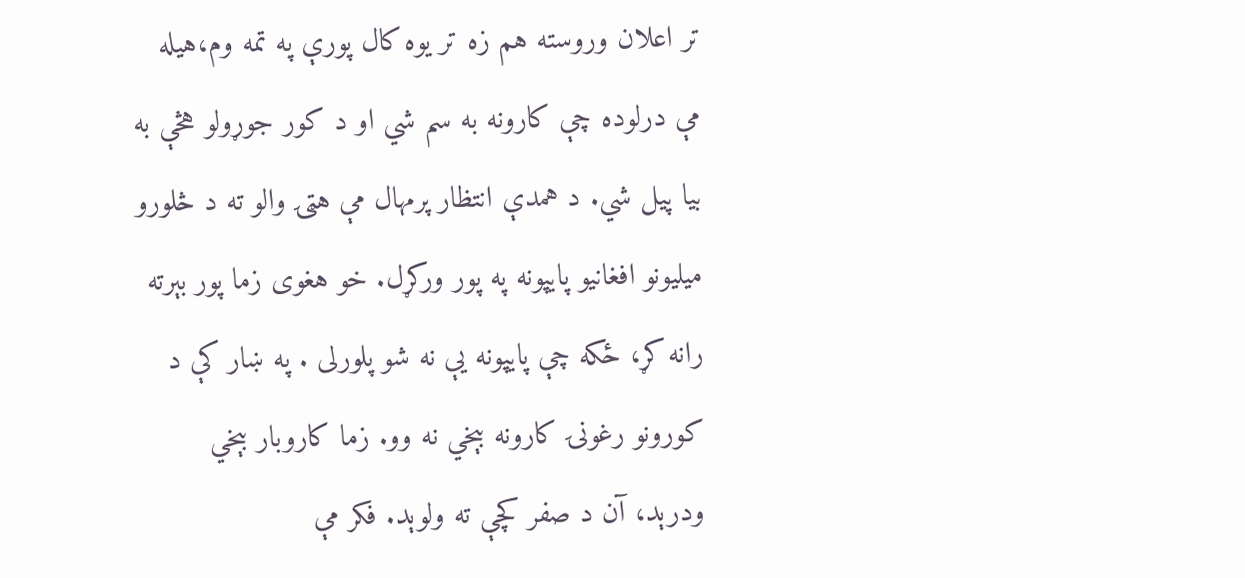تر اعلان وروسته هم زه تر یوه کال پورې په تمه وم،هیله مې درلوده چې کارونه به سم شي او د کور جوړولو هڅې به بیا پیل شي. د همدې انتظار پرمهال مې هټۍ والو ته د څلورو میلیونو افغانیو پایپونه په پور ورکړل. خو هغوی زما پور بېرته رانه کړ، ځکه چې پایپونه یې نه شو پلورلی . په ښار کې د کورونو رغونۍ کارونه بېخي نه وو. زما کاروبار بېخي ودرېد، آن د صفر کچې ته ولوېد. فکر مې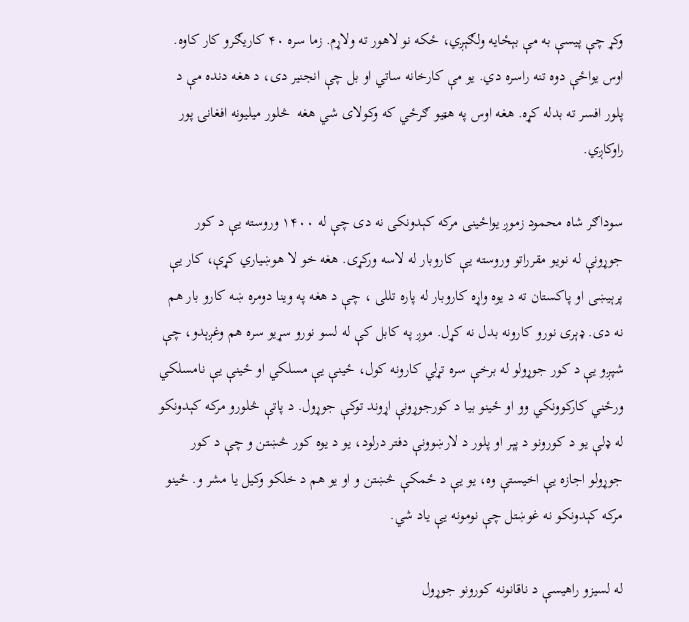وکړ چې پیسې به مې بېځایه ولګېږي، ځکه نو لاهور ته ولاړم. زما سره ۴۰ کاریګرو کار کاوه. اوس یواځې دوه تنه راسره دي. یو مې کارخانه ساتي او بل چې انجنیر دی، د هغه دنده مې د  پلور افسر ته بدله کړه. هغه اوس په هټیو ګرځي که وکولای شي هغه  څلور میلیونه افغانۍ پور راوکاږي.

سوداګر شاه محمود زموږ یواځینی مرکه کېدونکی نه دی چې له ۱۴۰۰ وروسته یې د کور جوړونې له نویو مقرراتو وروسته یې کاروبار له لاسه ورکړی. هغه خو لا هوښیاري کړې، کار یې پرېیښی او پاکستان ته د یوه واړه کاروبار له پاره تللی ، چې د هغه په وینا دومره ښه کارو بار هم نه دی. ډېری نورو کارونه بدل نه کړل. موږ په کابل کې له لسو نورو سړیو سره هم وغږېدو، چې شپږو یې د کور جوړولو له برخې سره تړلي کارونه کول، ځینې یې مسلکي او ځینې یې نامسلکي ورځني کارکوونکي وو او ځینو بیا د کورجوړونې اړوند توکې جوړول. د پاتې څلورو مرکه کېدونکو له ډلې یو د کورونو د پېر او پلور د لارښوونې دفتر درلود، یو د یوه کور څښتن و چې د کور جوړولو اجازه یې اخیستې وه، یو یې د ځمکې څښتن و او یو هم د خلکو وکیل یا مشر و. ځینو مرکه کېدونکو نه غوښتل چې نومونه یې یاد شي.

له لسیزو راهیسې د ناقانونه کورونو جوړول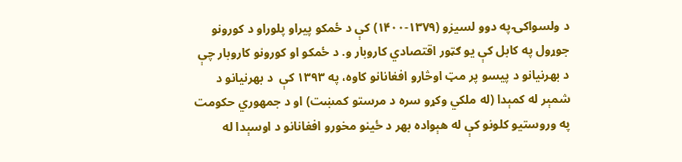د ولسواکۍ په دوو لسیزو (۱۳۷۹-۱۴۰۰) کې د ځمکو پیراو پلوراو د کورونو جوړول په کابل کې یو ګټور اقتصادي کاروبار و. د ځمکو او کورونو کاروبار چې د بهرنیانو د پیسو پر مټ اوڅارو افغانانو کاوه، په ۱۳۹۳ کې  د بهرنیانو د شمېر له کمېدا (له ملکي وکړو سره د مرستو کمښت) او د جمهوري حکومت په وروستیو کلونو کې له هېواده بهر د ځینو مخورو افغانانو د اوسېدا له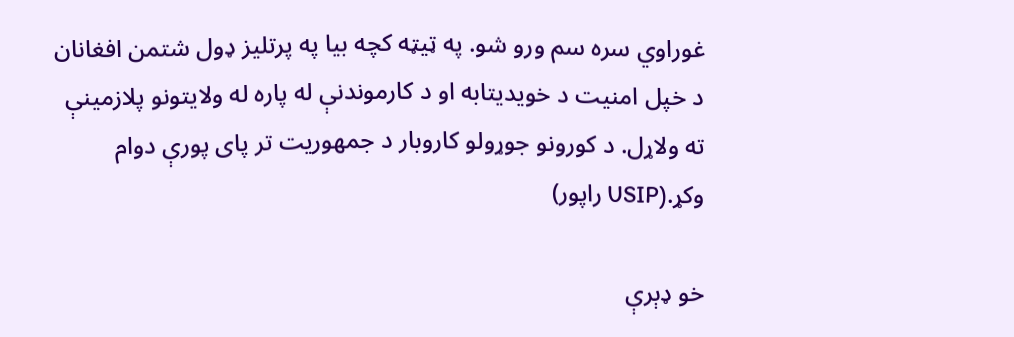غوراوي سره سم ورو شو. په ټیټه کچه بیا په پرتلیز ډول شتمن افغانان د خپل امنیت د خویدیتابه او د کارموندنې له پاره له ولایتونو پلازمینې ته ولاړل. د کورونو جوړولو کاروبار د جمهوریت تر پای پورې دوام وکړ.(USIP راپور)

خو ډېرې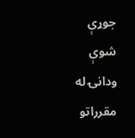جوړې شوې ودانۍ له مقرراتو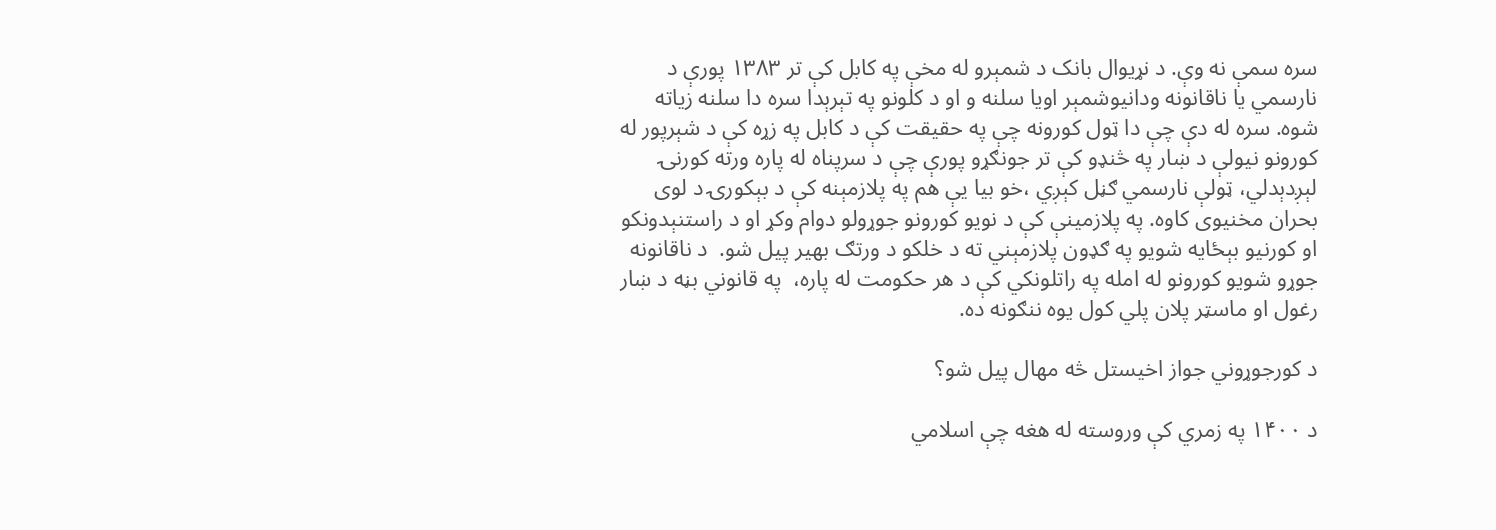سره سمې نه وې. د نړیوال بانک د شمېرو له مخې په کابل کې تر ۱۳۸۳ پورې د نارسمي یا ناقانونه ودانیوشمېر اویا سلنه و او د کلونو په تېرېدا سره دا سلنه زیاته شوه. سره له دې چې دا ټول کورونه چې په حقیقت کې د کابل په زړه کې د شېرپور له کورونو نیولې د ښار په څنډو کې تر جونګړو پورې چې د سرپناه له پاره ورته کورنۍ لېږدېدلي، ټولې نارسمي ګڼل کېږي ،خو بیا یې هم په پلازمېنه کې د بېکورۍ د لوی بحران مخنیوی کاوه. په پلازمینې کې د نویو کورونو جوړولو دوام وکړ او د راستنېدونکو او کورنيو بېځایه شویو په ګډون پلازمېني ته د خلکو د ورتګ بهیر پیل شو.  د ناقانونه جوړو شویو کورونو له امله په راتلونکي کې د هر حکومت له پاره،  په قانوني بڼه د ښار رغول او ماسټر پلان پلي کول یوه ننګونه ده.

د کورجوړوني جواز اخیستل څه مهال پیل شو؟

د ۱۴۰۰ په زمري کې وروسته له هغه چې اسلامي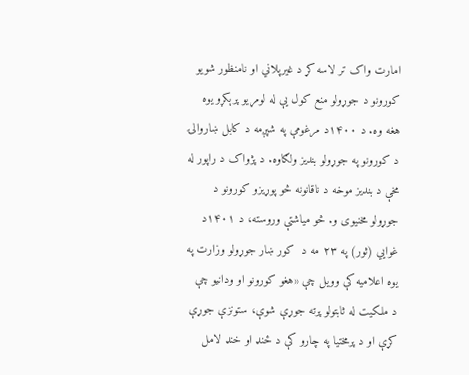امارت واک تر لاسه کړ د غیرپلاني او نامنظور شویو کورونو د جوړولو منع کول يې له لومړیو پرېکړو یوه هغه وه. د ۱۴۰۰د مرغومې په شپږمه د کابل ښاروالۍ د کورونو په جوړولو بندیز ولګاوه. د پژواک د راپور له مخې د بندیز موخه د ناقانونه څو پوړيزو کورونو د جوړولو مخنیوی و. څو میاشتې وروسته، د ۱۴۰۱د غوايي (ثور) په ۲۳ مه د  کور ښار جوړولو وزارت په یوه اعلامیه کې وویل چې «هغو کورونو او ودانیو چې د ملکیت له ثابتولو پرته جوړې شوې، ستونزې جوړې کړې او د پرمختیا په چارو کې د ځنډ او خنډ لامل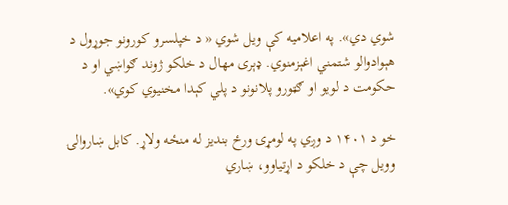شوي دي». په اعلامیه کې ویل شوي « د خپلسرو کورونو جوړول د هېوادوالو شتمني اغېزمنوي. ډېری مهال د خلکو ژوند ګواښي او د حکومت د لویو او ګټورو پلانونو د پلي کېدا مخنیوي کوي».

خو د ۱۴۰۱ د وږي په لومړۍ ورځ بندیز له منځه ولاړ. کابل ښاروالۍ وویل چې د خلکو د اړتیاوو، ښاري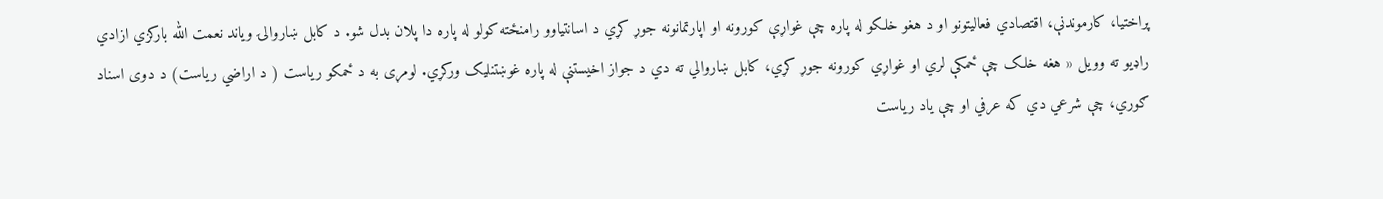پراختیا، کارموندنې، اقتصادي فعالیتونو او د هغو خلکو له پاره چې غواړې کورونه او اپارتمانونه جوړ کړي د اسانتیاوو رامنځته کولو له پاره دا پلان بدل شو. د کابل ښاروالۍ ویاند نعمت الله بارکزي ازادي راډیو ته وویل « هغه خلک چې ځمکې لري او غواړي کورونه جوړ کړي، کابل ښاروالي ته دي د جواز اخیستنې له پاره غوښتنلیک ورکړي. لومړی به د ځمکو ریاست ( د اراضي ریاست) د دوی اسناد ګوري، چې شرعي دي که عرفي او چې یاد ریاست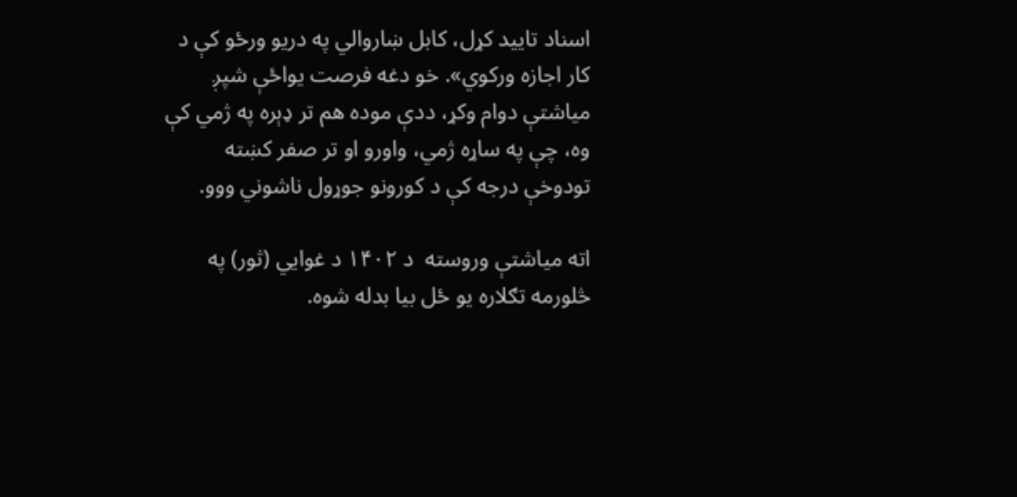اسناد تایید کړل، کابل ښاروالي په دریو ورځو کې د کار اجازه ورکوي». خو دغه فرصت یواځې شپږ میاشتې دوام وکړ، ددې موده هم تر ډېره په ژمي کې وه، چې په ساړه ژمي، واورو او تر صفر کښته تودوخې درجه کې د کورونو جوړول ناشوني ووو.

اته میاشتې وروسته  د ۱۴۰۲ د غوايي (ثور) په څلورمه تګلاره یو ځل بیا بدله شوه.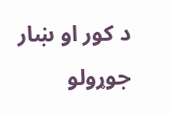د کور او ښار جوړولو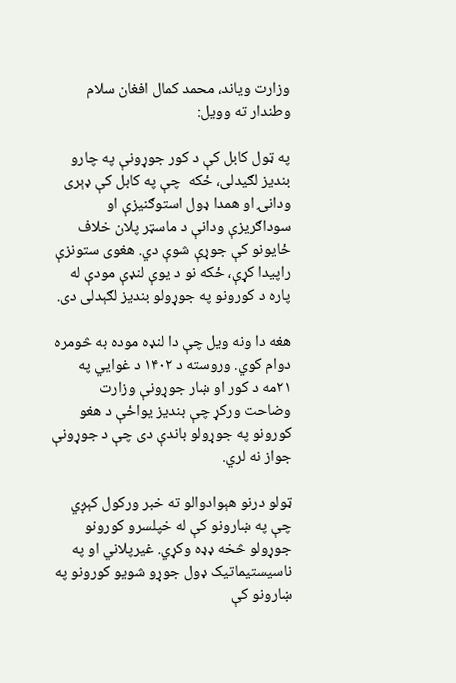وزارت ویاند، محمد کمال افغان سلام وطندار ته وویل:

په ټول کابل کې د کور جوړونې په چارو بندیز لګیدلی، ځکه  چې په کابل کې ډېری ودانۍ او همدا ډول استوګنیزې او سوداګریزې ودانې د ماسټر پلان خلاف ځایونو کې جوړې شوې دي. هغوی ستونزې راپیدا کړې، ځکه نو د یوې لنډې مودې له پاره د کورونو په جوړولو بندیز لګېدلی دی.

هغه دا ونه ویل چې دا لنډه موده به څومره دوام کوي. وروسته د ۱۴۰۲ د غوايي په ۲۱مه د کور او ښار جوړونې وزارت وضاحت ورکړ چې بندیز یواځې د هغو کورونو په جوړولو باندې دی چې د جوړونې جواز نه لري.

ټولو درنو هېوادوالو ته خبر ورکول کېږي چې په ښارونو کې له خپلسرو کورونو جوړولو څخه ډډه وکړي. غیرپلاني او په ناسیستیماتیک ډول جوړو شویو کورونو په ښارونو کې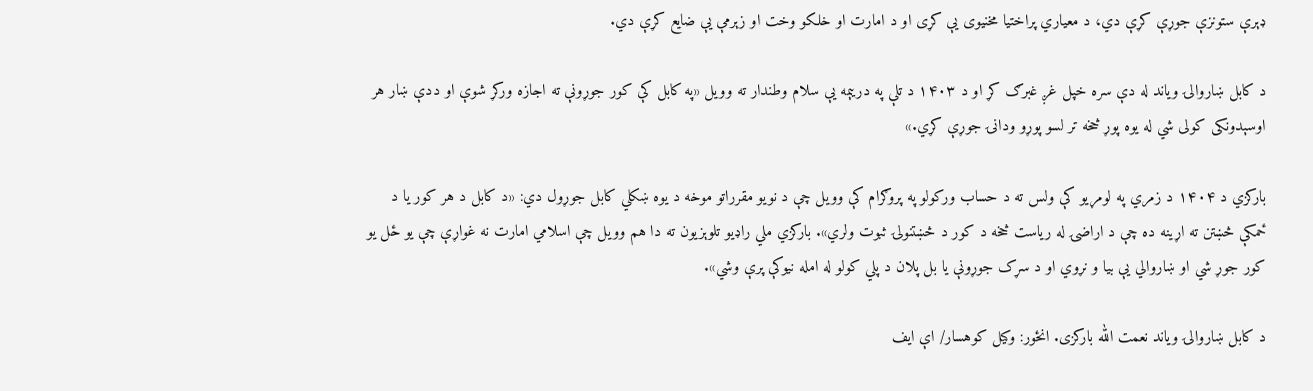ډېرې ستونزې جوړې کړې دي، د معیاري پراختیا مخنیوی یې کړی او د امارت او خلکو وخت او زېرمې یې ضایع کړې دي.

د کابل ښاروالۍ ویاند له دې سره خپل غږ غبرګ کړ او د ۱۴۰۳ د تلې په دريېمه یې سلام وطندار ته وویل «په کابل کې کور جوړونې ته اجازه ورکړ شوې او ددې ښار هر اوسېدونکی کولی شي له یوه پوړ څخه تر لسو پوړو ودانۍ جوړې کړي.»

بارکزي د ۱۴۰۴ د زمري په لومړیو کې ولس ته د حساب ورکولو په پروګرام کې وویل چې د نویو مقرراتو موخه د یوه ښکلي کابل جوړول دي: «د کابل د هر کور یا د ځمکې څښتن ته اړینه ده چې د اراضۍ له ریاست څخه د کور د څښتنولۍ ثبوت ولري». بارکزي ملي راډیو تلوېزیون ته دا هم وویل چې اسلامي امارت نه غواړې چې یو ځل یو کور جوړ شي او ښاروالي یې بیا و نړوي او د سړک جوړونې یا بل پلان د پلي کولو له امله نیوکې پرې وشي».

د کابل ښاروالۍ ویاند نعمت الله بارکزی. انځور: وکیل کوهسار/ اې ایف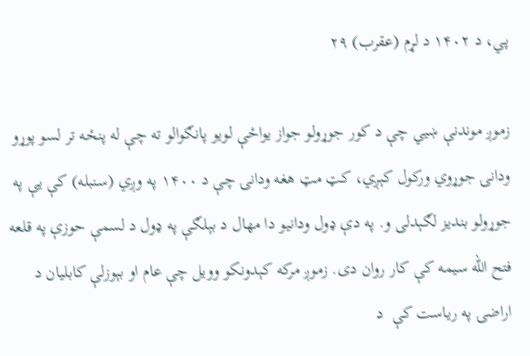پي، د ۱۴۰۲ د لړم (عقرب) ۲۹

زموږ موندنې ښيي چې د کور جوړولو جواز یواځې لویو پانګوالو ته چې له پنځه تر لسو پوړو ودانۍ جوړوي ورکول کېږي، کټ مټ هغه ودانۍ چې د ۱۴۰۰ په وږي (سنبله) کې يې په جوړولو بندیز لګېدلی و. په دې ډول ودانیو دا مهال د بېلګې په ډول د لسمې حوزې په قلعه فتح الله سیمه کې کار روان دی. زموږ مرکه کېدونکو وویل چې عام او بېوزلې کابلیان د اراضۍ په ریاست کې  د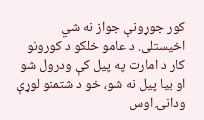کور جوړونې جواز نه شي اخیستلی. د عامو خلکو د کورونو کار د امارت په پیل کې ودرول شو او بیا پیل نه شو، خو د شتمنو لوړې ودانۍ اوس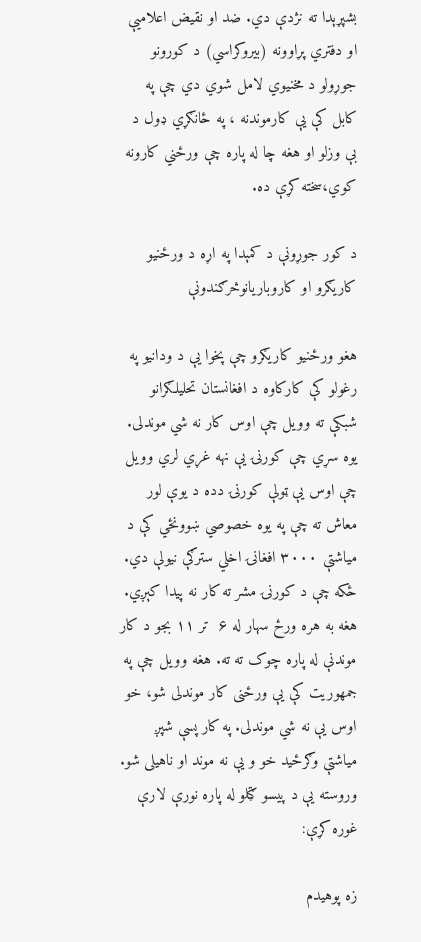بشپړېدا ته نژدې دي. ضد او نقیض اعلامیې او دفتري پړاوونه (بیروکراسي) د کورونو جوړولو د مخنیوي لامل شوي دي چې په کابل کې یې کارموندنه ، په ځانګړي ډول د بې وزلو او هغه چا له پاره چې ورځني کارونه کوي،سخته کړې ده.

د کور جوړونې د کمېدا په اړه د ورځنيو کاریګرو او کاروباریانوڅرګندونې

هغو ورځنيو کاریګرو چې پخوا یې د ودانیو په رغولو کې کارکاوه د افغانستان تحلیلګرانو شبکې ته وویل چې اوس کار نه شي موندلی. یوه سړي چې کورنۍ یې نهه غړي لري وویل چې اوس یې ټولې کورنۍ دده د یوې لور معاش ته چې په یوه خصوصي ښوونځي کې د میاشتې ۳۰۰۰ افغانۍ اخلي سترګې نیولې دي. ځکه چې د کورنۍ مشر ته کار نه پیدا کېږي. هغه به هره ورځ سهار له ۶  تر ۱۱ بجو د کار موندنې له پاره چوک ته ته. هغه وویل چې په جمهوریت کې یې ورځنی کار موندلی شو، خو اوس یې نه شي موندلی. په کار پسې شپږ میاشتې وګرځید خو و یې نه موند او ناهیلی شو. وروسته يې د پیسو ګټلو له پاره نورې لارې غوره کړې:

زه پوهیدم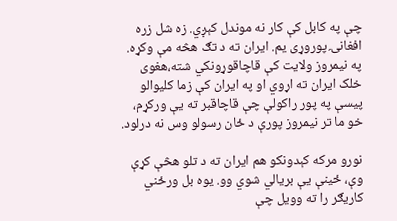چې په کابل کې کار نه موندل کېږي. زه شل زره افغانۍ پوروړی یم. ایران ته د تګ هڅه مې وکړه. په نیمروز ولایت کې قاچاقوړونکي شته،هغوی خلک ایران ته اړوي او په ایران کې زما کلیوالو پیسې په پور راکولې چې قاچاقبر ته یې ورکړم، خو ما تر نیمروز پورې د ځان رسولو وس نه درلود.

نورو مرکه کېدونکو هم ایران ته د تلو هڅې کړې وې، ځینې یې بریالي شوي وو. یوه بل ورځني کاریګر را ته وویل چې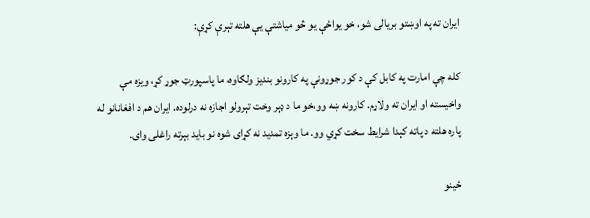ایران ته په اوښتو بریالی شو، خو یواځې یو څو میاشتې یې هلته تېرې کړې:

کله چې امارت په کابل کې د کور جوړونې په کارونو بندیز ولګاوه، ما پاسپورټ جوړ کړ، ویزه مې واخیسته او ایران ته ولاړم. کارونه ښه وو،خو ما د ډېر وخت تېرولو اجازه نه درلوده. ایران هم د افغانانو له پاره هلته د پاته کېدا شرایط سخت کړي وو. ما وېزه تمدید نه کړای شوه نو باید بېرته راغلی وای.

ځینو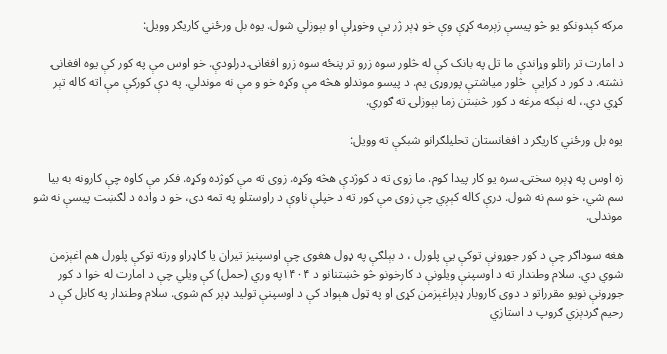مرکه کېدونکو یو څو پیسې زېرمه کړې وې خو ډېر ژر یې وخوړلې او بېوزلي شول. یوه بل ورځني کاریګر وویل:

د امارت تر راتلو وړاندې ما تل په بانک کې له څلور سوه زرو تر پنځه سوه زرو افغانۍ درلودې. خو اوس مې په کور کې یوه افغانۍ نشته. د کور د کرایې  څلور میاشتې پوروړی یم. د پیسو موندلو هڅه مې وکړه خو و مې نه موندلي. په دې کورکې مې اته کاله تېر کړي دي.، له نېکه مرغه د کور څښتن زما بېوزلۍ ته ګوري.

یوه بل ورځني کاریګر د افغانستان تحلیلګرانو شبکې ته وویل:

زه اوس په ډېره سختۍ سره یو کار پیدا کوم. ما زوی ته د کوژدې هڅه وکړه. زوی ته مې کوژده وکړه. فکر مې کاوه چې کارونه به بیا سم شي، خو سم نه شول. درې کاله کېږي چې زوی مې کور ته د خپلې ناوې د راوستلو په تمه دی، خو د واده د لګښت پیسې نه شو موندلی.

هغه سوداګر چې د کور جوړونې توکې یې پلورل ، د بېلګې په ډول هغوی چې اوسپنیز تیران یا ګاډراو ورته توکې پلورل هم اغېزمن شوي دي. سلام وطندار ته د اوسپنې ویلونې د کارخونو څو څښتنانو د ۱۴۰۴په وري (حمل) کې ویلي چې د امارت له خوا د کور جوړونې نویو مقرراتو د دوی کاروبار ډېراغېزمن کړی او په ټول هېواد کې د اوسپنې تولید ډېر کم شوی. سلام وطندار په کابل کې د رحیم ګردېزي ګروپ د استازي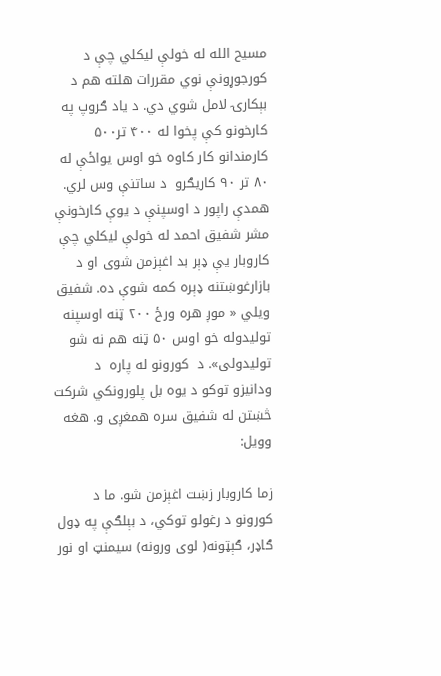مسیح الله له خولې لیکلي چې د کورجوړونې نوي مقررات هلته هم د بېکارۍ لامل شوي دي. د یاد ګروپ په کارخونو کې پخوا له ۴۰۰ تر۵۰۰ کارمندانو کار کاوه خو اوس یواځې له ۸۰ تر ۹۰ کاریګرو  د ساتنې وس لري. همدې راپور د اوسپنې د یوې کارخونې مشر شفیق احمد له خولې لیکلي چې کاروبار یې ډېر بد اغېزمن شوی او د بازارغوښتنه ډېره کمه شوې ده. شفیق ویلي « موږ هره ورځ ۲۰۰ ټنه اوسپنه تولیدوله خو اوس ۵۰ ټنه هم نه شو تولیدولی». د  کورونو له پاره  د ودانیزو توکو د یوه بل پلورونکي شرکت څښتن له شفیق سره همغږی و. هغه وویل:

زما کاروبار زښت اغېزمن شو. ما د کورونو د رغولو توکي، د بېلګې په ډول ګاډر، ګېټونه( لوی ورونه) سیمنټ او نور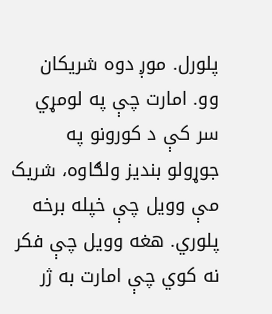پلورل. موږ دوه شریکان وو. امارت چې په لومړي سر کې د کورونو په جوړولو بندیز ولګاوه، شریک مې وویل چې خپله برخه پلوري. هغه وویل چې فکر نه کوي چې امارت به ژر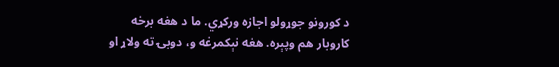د کورونو جوړولو اجازه ورکړي. ما د هغه برخه کاروبار هم وپېره. هغه نېکمرغه و، دوبۍ ته ولاړ او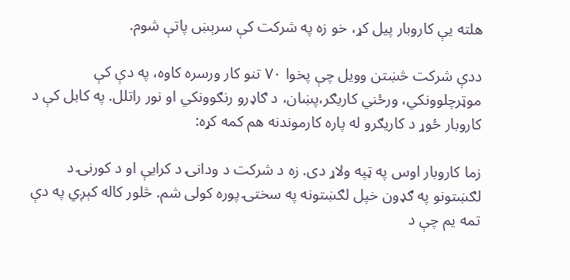هلته یې کاروبار پیل کړ، خو زه په شرکت کې سرېښ پاتې شوم.

ددې شرکت څښتن وویل چې پخوا ۷۰ تنو کار ورسره کاوه، په دې کې موټرچلوونکي، ورځني کاریګر،پښان، د ګاډرو رنګوونکي او نور راتلل. په کابل کې د کاروبار ځوړ د کاریګرو له پاره کارموندنه هم کمه کړه:

زما کاروبار اوس په ټپه ولاړ دی. زه د شرکت د ودانۍ د کرایې او د کورنۍ د لګښتونو په ګډون خپل لګښتونه په سختۍ پوره کولی شم. څلور کاله کېږي په دې تمه یم چې د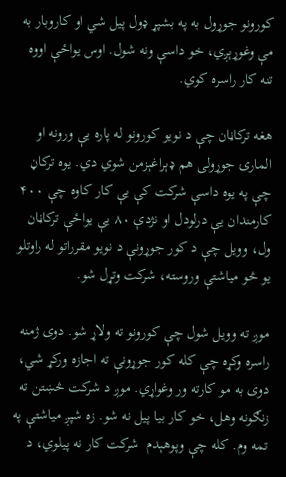کورونو جوړول به په بشپړ ډول پیل شي او کاروبار به مې وغوړېږي، خو داسې ونه شول. اوس یواځې اووه تنه کار راسره کوي.

هغه ترکاڼان چې د نویو کورونو له پاره یې ورونه او المارۍ جوړولی هم ډېراغېزمن شوي دي. یوه ترکاڼ چې په یوه داسې شرکت کې یې کار کاوه چې ۴۰۰ کارمندان یې درلودل او نژدې ۸۰ یې یواځې ترکاڼان ول، وویل چې د کور جوړونې د نویو مقرراتو له راوتلو یو څو میاشتې وروسته، شرکت وتړل شو.

موږ ته وویل شول چې کورونو ته ولاړ شو. دوی ژمنه راسره وکړه چې کله کور جوړونې ته اجازه ورکړ شي، دوی به مو کارته ور وغواړي. موږ د شرکت څښتن ته زنګونه وهل، خو کار بیا پیل نه شو. زه شپږ میاشتې په تمه وم. کله چې وپوهېدم  شرکت کار نه پیلوي، د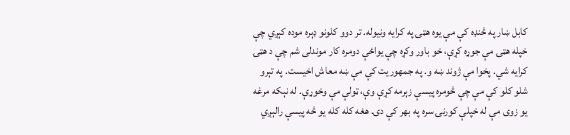کابل ښار په څنډه کې مې یوه هټۍ په کرایه ونیوله. تر دوو کلونو ډېره موده کېږي چې خپله هټۍ مې جوړه کړې، خو باور وکړه چې یواځې دومره کار موندلی شم چې د هټۍ کرایه شي. پخوا مې ژوند ښه و. په جمهوریت کې مې ښه معاش اخیست. په تېرو شلو کلو کې مې چې څومره پیسې زېرمه کړې وې، ټولې مې وخوړې. له نېکه مرغه یو زوی مې له خپلې کورنۍ سره په بهر کې دی. هغه کله کله یو څه پیسې رالېږي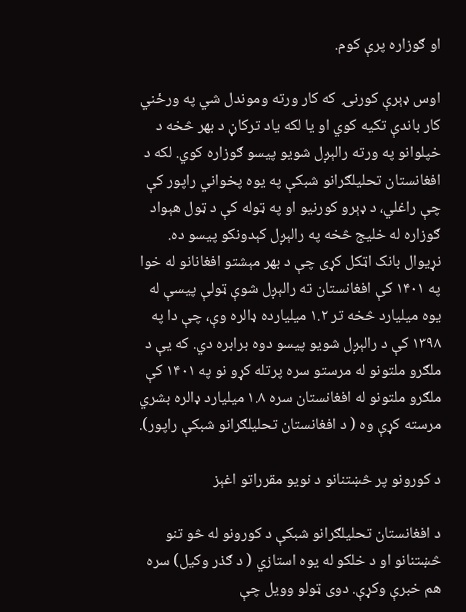او ګوزاره پرې کوم.

اوس ډېرې کورنۍ  که کار ورته وموندل شي په ورځني کار باندې تکیه کوي او یا لکه یاد ترکاڼ د بهر څخه د خپلوانو په ورته رالېږل شویو پیسو ګوزاره کوي. لکه د افغانستان تحلیلګرانو شبکې په یوه پخواني راپور کې چې راغلي، د ډېرو کورنیو او په ټوله کې د ټول هېواد ګوزاره له خلیج څخه په رالېږل کېدونکو پیسو ده. نړیوال بانک اټکل کړی چې د بهر مېشتو افغانانو له خوا  په ۱۴۰۱ کې افغانستان ته رالېږل شوې ټولې پیسې له یوه میلیارد څخه تر ۱.۲ میلیارده ډالره وې، چې دا په ۱۳۹۸ کې د رالېږل شویو پیسو دوه برابره دي. که یې د ملګرو ملتونو له مرستو سره پرتله کړو نو په ۱۴۰۱ کې ملګرو ملتونو له افغانستان سره ۱.۸ میلیارد ډالره بشري مرسته کړې وه ( د افغانستان تحلیلګرانو شبکې راپور).

د کورونو پر څښتنانو د نویو مقرراتو اغېز

د افغانستان تحلیلګرانو شبکې د کورونو له څو تنو څښتنانو او د خلکو له یوه استازي ( د ګذر وکیل) سره هم خبرې وکړې. دوی ټولو وویل چې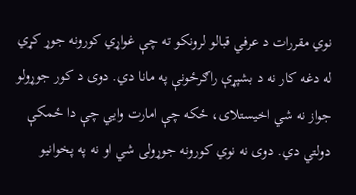نوي مقررات د عرفي قبالو لرونکو ته چې غواړي کورونه جوړ کړي له دغه کار نه د بشپړې راګرځونې په مانا دي. دوی د کور جوړولو جواز نه شي اخیستلای، ځکه چې امارت وايي چې دا ځمکې دولتي دي. دوی نه نوي کورونه جوړولی شي او نه په پخوانیو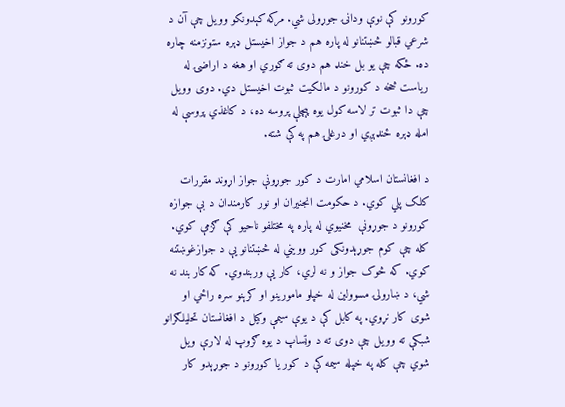کورونو کې نوې ودانۍ جوړولی شي. مرکه کېدونکو وویل چې آن د شرعي قبالو څښتنانو له پاره هم د جواز اخیستل ډېره ستونزمنه چاره ده. ځکه چې یو بل خنډ هم دوی ته ګوري او هغه د اراضۍ له ریاست څخه د کورونو د مالکیت ثبوت اخیستل دي. دوی وویل چې دا ثبوت تر لاسه کول یوه پېچلې پروسه ده، د کاغذي پروسې له امله ډېره ځنډېږي او درغلۍ هم په کې شته.

د افغانستان اسلامي امارت د کور جوړونې جواز اړوند مقررات کلک پلي کوي. د حکومت انجنیران او نور کارمندان د بې جوازه کورونو د جوړونې  مخنیوي له پاره په مختلفو ناحیو کې ګزمې کوي. کله چې کوم جوړېدونکی کور وویني له څښتنانو یې د جوازغوښتنه کوي. که څوک جواز و نه لري، کار یې وربندوي. که کار بند نه شي، د ښارولۍ مسوولین له خپلو مامورینو او کرېنو سره راځي او شوی کار نړوي. په کابل کې د یوې سیمې وکیل د افغانستان تحلیلګرانو شبکې ته وویل چې دوی ته د وټساپ د یوه ګروپ له لارې ویل شوي چې کله په خپله سیمه کې د کور یا کورونو د جوړېدو کار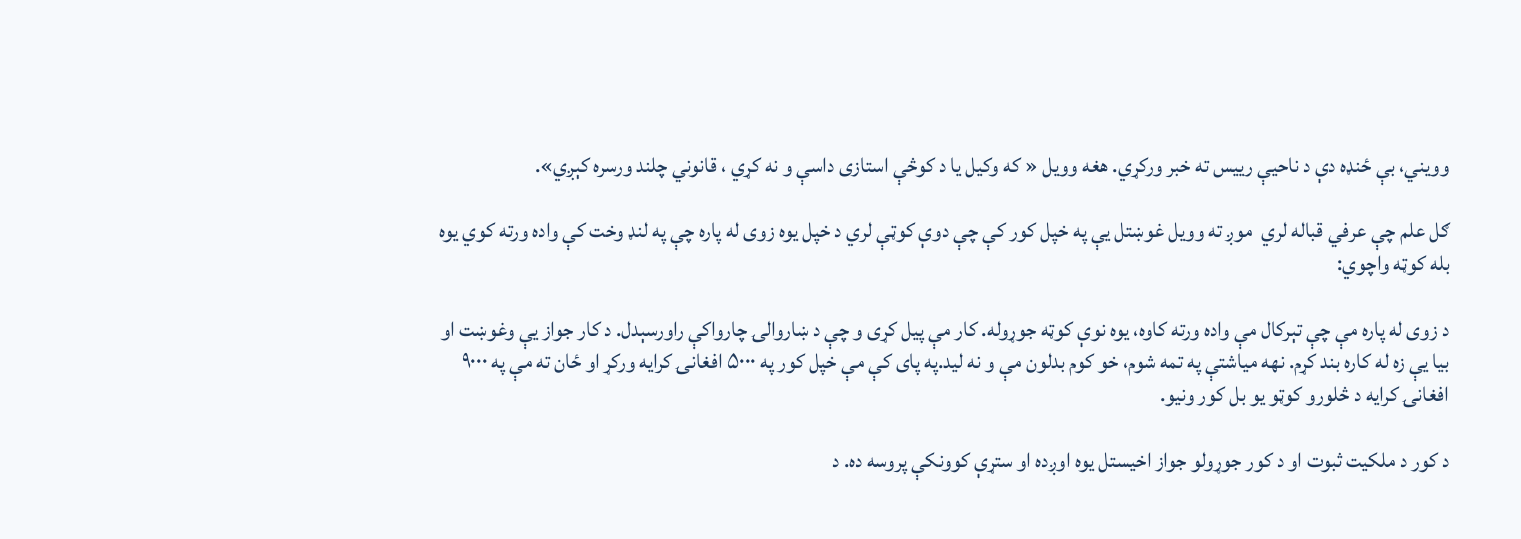وویني، بې ځنډه دې د ناحیې رییس ته خبر ورکړي. هغه وویل « که وکیل یا د کوڅې استازی داسې و نه کړي ، قانوني چلند ورسره کېږي».

ګل علم چې عرفي قباله لري  موږ ته وویل غوښتل یې په خپل کور کې چې دوې کوټې لري د خپل یوه زوی له پاره چې په لنډ وخت کې واده ورته کوي یوه بله کوټه واچوي:

د زوی له پاره مې چې تېرکال مې واده ورته کاوه، یوه نوې کوټه جوړوله. کار مې پیل کړی و چې د ښاروالۍ چارواکې راورسېدل. د کار جواز یې وغوښت او بیا يې زه له کاره بند کړم. نهه میاشتې په تمه شوم، خو کوم بدلون مې و نه لید.په پای کې مې خپل کور په ۵۰۰۰ افغانۍ کرایه ورکړ او ځان ته مې په ۹۰۰۰ افغانۍ کرایه د څلورو کوټو یو بل کور ونیو.

د کور د ملکیت ثبوت او د کور جوړولو جواز اخیستل یوه اوږده او ستړې کوونکې پروسه ده. د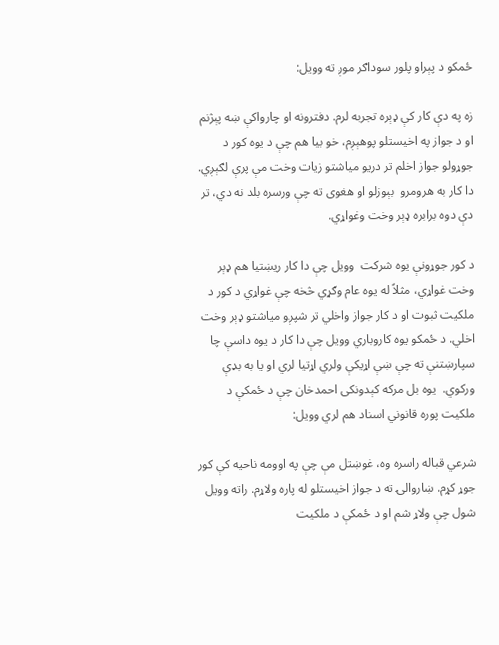ځمکو د پېراو پلور سوداګر موږ ته وویل:

زه په دې کار کې ډېره تجربه لرم. دفترونه او چارواکې ښه پېژنم او د جواز په اخیستلو پوهېږم، خو بیا هم چې د یوه کور د جوړولو جواز اخلم تر دریو میاشتو زیات وخت مې پرې لګېږي. دا کار به هرومرو  بېوزلو او هغوی ته چې ورسره بلد نه دي، تر دې دوه برابره ډېر وخت وغواړي.

د کور جوړونې یوه شرکت  وویل چې دا کار ریښتیا هم ډېر وخت غواړي، مثلاً له یوه عام وګړي څخه چې غواړي د کور د ملکیت ثبوت او د کار جواز واخلي تر شپږو میاشتو ډېر وخت اخلي. د ځمکو یوه کاروباري وویل چې دا کار د یوه داسې چا سپارښتنې ته چې ښې اړیکې ولري اړتیا لري او یا به بډې ورکوي.  یوه بل مرکه کېدونکی احمدخان چې د ځمکې د ملکیت پوره قانوني اسناد هم لري وویل:

شرعي قباله راسره وه، غوښتل مې چې په اوومه ناحیه کې کور جوړ کړم. ښاروالۍ ته د جواز اخیستلو له پاره ولاړم. راته وویل شول چې ولاړ شم او د ځمکې د ملکیت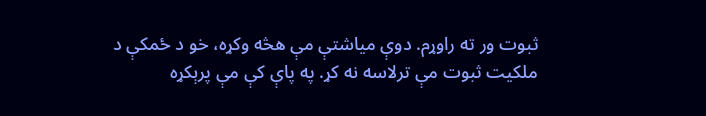ثبوت ور ته راوړم. دوې میاشتې مې هڅه وکړه، خو د ځمکې د ملکیت ثبوت مې ترلاسه نه کړ. په پاې کې مې پرېکړه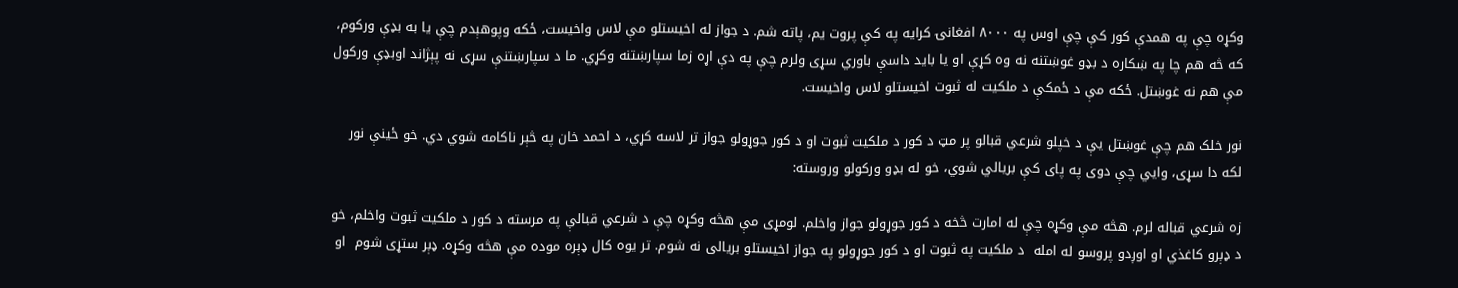وکړه چې په همدې کور کې چې اوس په ۸۰۰۰ افغانۍ کرایه په کې پروت یم، پاته شم. د جواز له اخیستلو مې لاس واخیست، ځکه وپوهېدم چې یا به بډې ورکوم، که څه هم چا په ښکاره د بډو غوښتنه نه وه کړې او یا باید داسې باوري سړی ولرم چې په دې اړه زما سپارښتنه وکړي. ما د سپارښتنې سړی نه پېژاند اوبډې ورکول مې هم نه غوښتل. ځکه مې د ځمکې د ملکیت له ثبوت اخیستلو لاس واخیست.

نور خلک هم چې غوښتل يې د خپلو شرعي قبالو پر مټ د کور د ملکیت ثبوت او د کور جوړولو جواز تر لاسه کړي، د احمد خان په څېر ناکامه شوي دي. خو ځینې نور لکه دا سړی، وايي چې دوی په پای کې بریالي شوي، خو له بډو ورکولو وروسته:

زه شرعي قباله لرم. هڅه مې وکړه چې له امارت څخه د کور جوړولو جواز واخلم. لومړی مې هڅه وکړه چې د شرعي قبالې په مرسته د کور د ملکیت ثبوت واخلم، خو د ډېرو کاغذي او اوږدو پروسو له امله  د ملکیت په ثبوت او د کور جوړولو په جواز اخیستلو بریالی نه شوم. تر یوه کال ډېره موده مې هڅه وکړه. ډېر ستړی شوم  او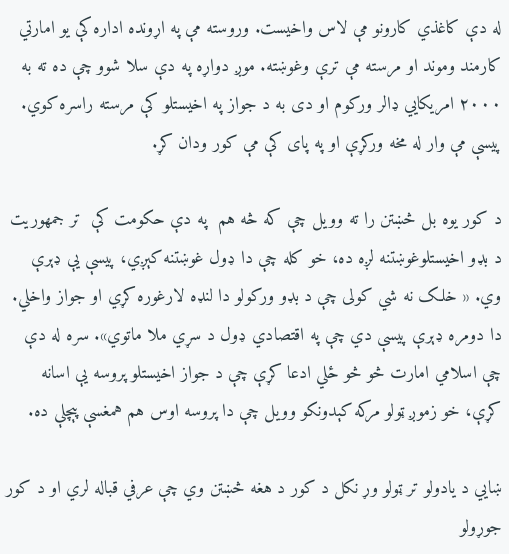له دې کاغذي کارونو مې لاس واخیست. وروسته مې په اړونده اداره کې یو امارتي کارمند وموند او مرسته مې ترې وغوښته. موږ دواړه په دې سلا شوو چې ده ته به ۲۰۰۰ امریکايي ډالر ورکوم او دی به د جواز په اخیستلو کې مرسته راسره کوي. پیسې مې وار له مخه ورکړې او په پای کې مې کور ودان کړ.

د کور یوه بل څښتن را ته وویل چې که څه هم  په دې حکومت کې  تر جمهوریت د بډو اخیستلوغوښتنه لږه ده، خو کله چې دا ډول غوښتنه کېږي، پیسې یې ډېرې وي. « خلک نه شي کولی چې د بډو ورکولو دا لنډه لارغوره کړي او جواز واخلي. دا دومره ډېرې پیسې دي چې په اقتصادي ډول د سړي ملا ماتوي». سره له دې چې اسلامي امارت څو څو ځلي ادعا کړې چې د جواز اخیستلو پروسه یې اسانه کړې، خو زموږ ټولو مرکه کېدونکو وویل چې دا پروسه اوس هم همغسې پېچلې ده.

ښايي د یادولو تر ټولو وړ نکل د کور د هغه څښتن وي چې عرفي قباله لري او د کور جوړولو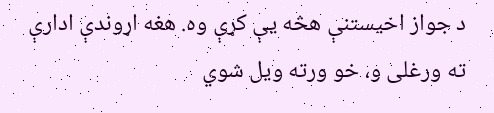د جواز اخیستنې هڅه يې کړې وه. هغه اړوندې ادارې ته ورغلی و، خو ورته ویل شوي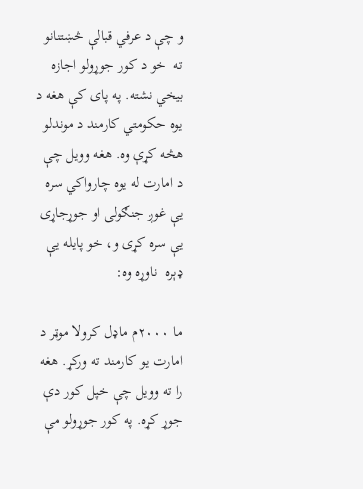و چې د عرفي قبالې څښتنانو ته  خو د کور جوړولو اجازه بیخي نشته. په پای کې هغه د یوه حکومتي کارمند د موندلو هڅه کړې وه. هغه وویل چې د امارت له یوه چارواکي سره يې غوږ جنګولی او جوړجاړی یې سره کړی و، خو پایله یې ډېره  ناوړه وه:

ما ۲۰۰۰م ماډل کرولا موټر د امارت یو کارمند ته ورکړ. هغه را ته وویل چې خپل کور دې جوړ کړه. په کور جوړولو مې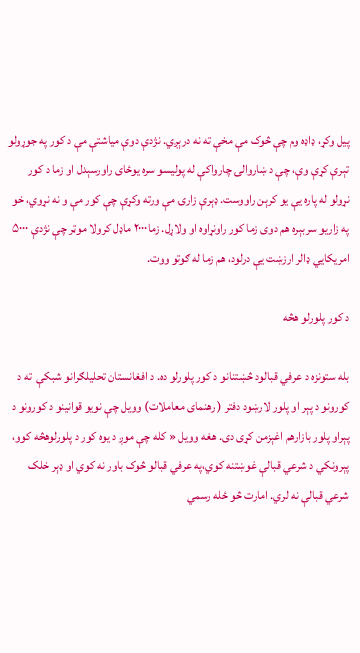پیل وکړ، ډاډه وم چې څوک مې مخې ته نه درېږي. نژدې دوې میاشتې مې د کور په جوړولو تېرې کړې وې، چې د ښاروالۍ چارواکې له پولیسو سره یوځای راورسېدل او زما د کور نړولو له پاره يې یو کرېن راووست. ډېرې زارۍ مې ورته وکړې چې کور مې و نه نړوي، خو په زاریو سربېره هم دوی زما کور راونړاوه او ولاړل. زما۲۰۰۰ ماډل کرولا موټر چې نژدې ۵۰۰۰ امریکايي ډالر ارزښت یې درلود، هم زما له ګوتو ووت.

د کور پلورلو هڅه

بله ستونزه د عرفي قبالود څښتنانو د کور پلورلو ده. د افغانستان تحلیلګرانو شبکې  ته د  کورونو د پېر او پلور لارښود دفتر ( رهنمای معاملات) وویل چې نویو قوانینو د کورونو د پېراو پلور بازارهم اغېزمن کړی دی. هغه وویل « کله چې موږ د یوه کور د پلورلوهڅه کوو، پېرونکي د شرعي قبالې غوښتنه کوي،په عرفي قبالو څوک باور نه کوي او ډېر خلک شرعي قبالې نه لري. امارت څو ځله رسمي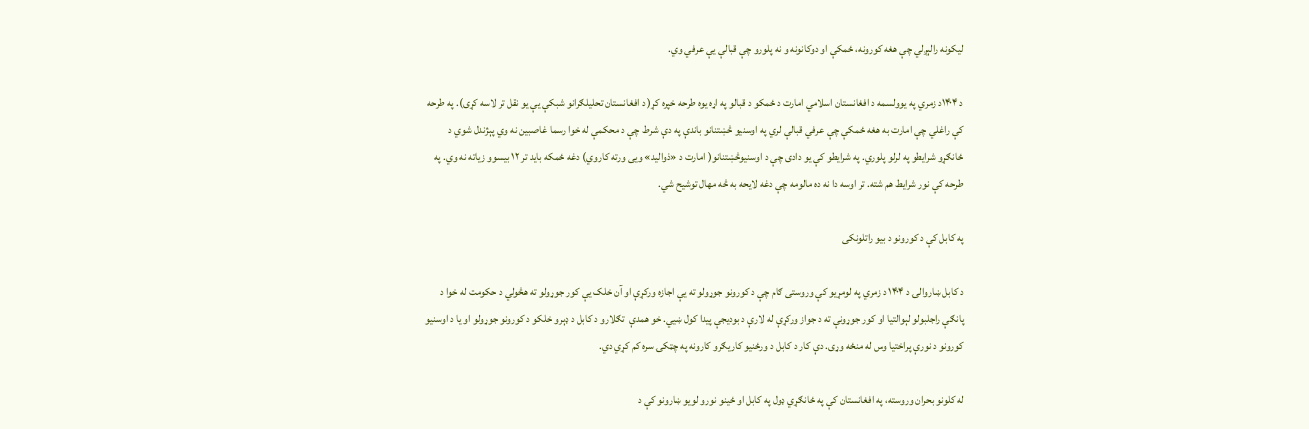لیکونه رالېږلي چې هغه کورونه، ځمکې او دوکانونه و نه پلورو چې قبالې یې عرفي وي.

د ۱۴۰۴د زمري په یوولسمه د افغانستان اسلامي امارت د ځمکو د قبالو په اړه یوه طرحه خپره کړ( د افغانستان تحلیلګرانو شبکې یې یو نقل تر لاسه کړی). په طرحه کې راغلي چې امارت به هغه ځمکې چې عرفي قبالې لري په اوسنیو څښتنانو باندې په دې شرط چې د محکمې له خوا رسما غاصبین نه وي پېژندل شوي د ځانګړو شرایطو په لرلو پلوري. په شرایطو کې یو دادی چې د اوسنیوڅښتنانو( امارت د «ذوالید» ویی ورته کاروي) دغه ځمکه باید تر ۱۲ بیسوو زیاته نه وي. په طرحه کې نور شرایط هم شته. تر اوسه دا نه ده مالومه چې دغه لایحه به څه مهال توشیح شي.

په کابل کې د کورونو د بیو راتلونکی

د کابل ښاروالۍ د ۱۴۰۴ د زمري په لومړیو کې وروستی ګام چې د کورونو جوړولو ته یې اجازه ورکړې او آن خلک یې کور جوړولو ته هڅولي د حکومت له خوا د پانګې راجلبولو لېوالتیا او کور جوړونې ته د جواز ورکړې له لارې د بودیجې پیدا کول ښيي. خو همدې  تګلارو د کابل د ډېرو خلکو د کورونو جوړولو او یا د اوسنيو کورونو د نورې پراختیا وس له منځه وړی. دې کار د کابل د ورځنیو کاریګرو کارونه په چټکۍ سره کم کړي دي.

له کلونو بحران وروسته، په افغانستان کې په ځانګړي ډول په کابل او ځینو نورو لویو ښارونو کې د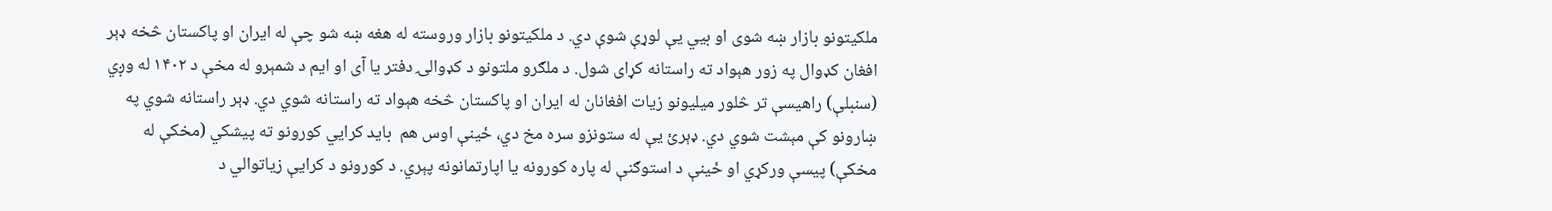ملکیتونو بازار ښه شوی او بیي یې لوړې شوې دي. د ملکیتونو بازار وروسته له هغه ښه شو چې له ایران او پاکستان څخه ډېر افغان کډوال په زور هېواد ته راستانه کړای شول. د ملګرو ملتونو د کډوالۍ دفتر یا آی او ایم د شمېرو له مخې د ۱۴۰۲ له وږي (سنبلې) راهیسې تر څلور میلیونو زیات افغانان له ایران او پاکستان څخه هېواد ته راستانه شوي دي. ډېر راستانه شوي په ښارونو کې مېشت شوي دي. ډېرئ یې له ستونزو سره مخ دي، ځینې اوس هم  باید کرایي کورونو ته پیشکي (مخکې له مخکې) پیسې ورکړي او ځینې د استوګنې له پاره کورونه یا اپارتمانونه پېري. د کورونو د کرایې زیاتوالي د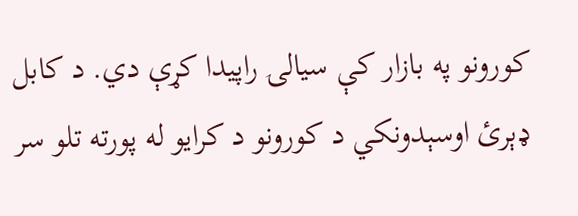کورونو په بازار کې سیالۍ راپیدا کړې دي. د کابل ډېرئ اوسېدونکي د کورونو د کرایو له پورته تلو سر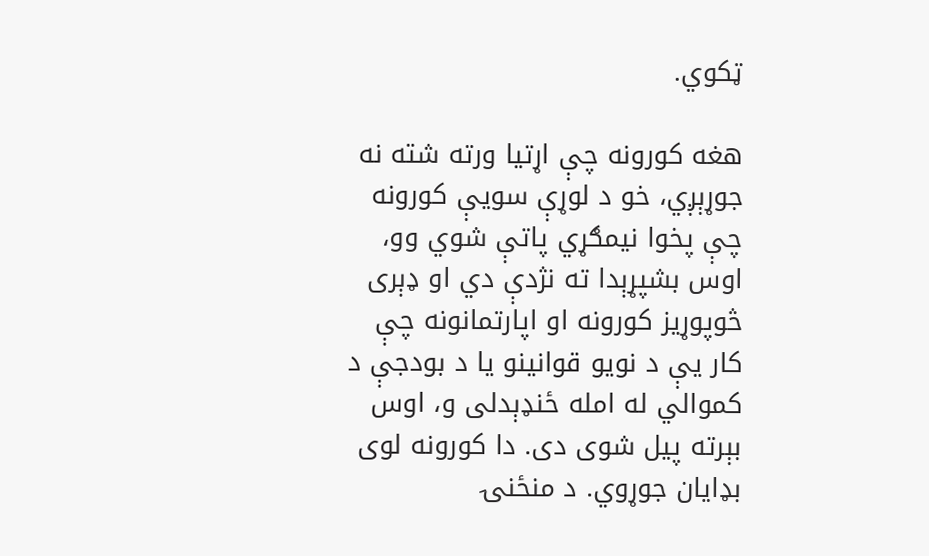ټکوي.

هغه کورونه چې اړتیا ورته شته نه جوړېږي، خو د لوړې سویې کورونه چې پخوا نیمګړي پاتې شوي وو، اوس بشپړېدا ته نژدې دي او ډېری څوپوړیز کورونه او اپارتمانونه چې کار یې د نویو قوانینو یا د بودجې د کموالي له امله ځنډېدلی و، اوس بېرته پیل شوی دی. دا کورونه لوی بډایان جوړوي. د منځنۍ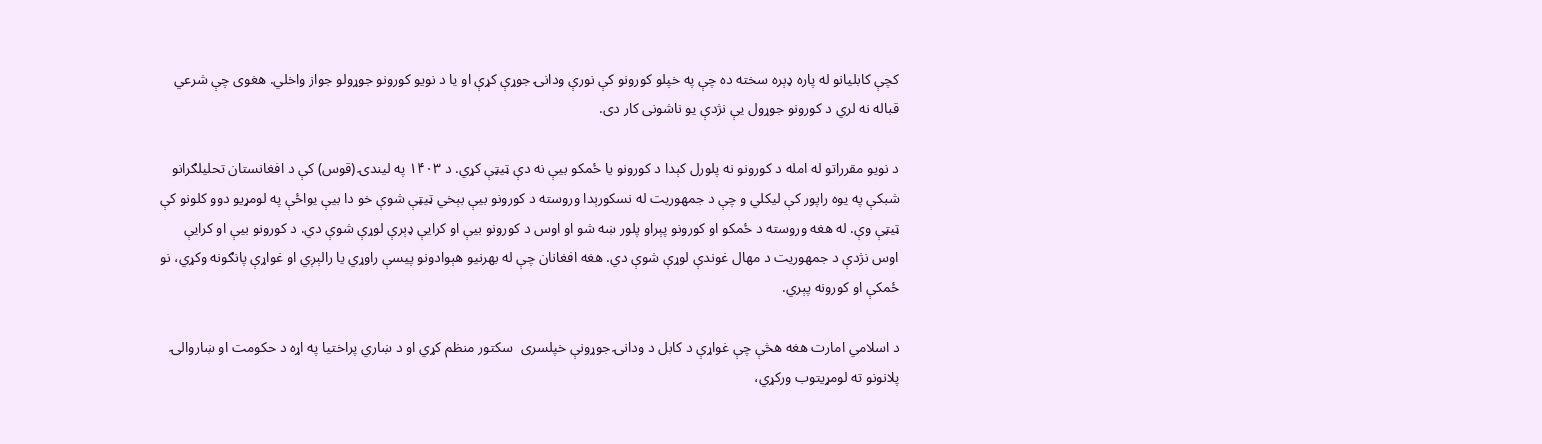کچې کابلیانو له پاره ډېره سخته ده چې په خپلو کورونو کې نورې ودانۍ جوړې کړې او یا د نویو کورونو جوړولو جواز واخلي. هغوی چې شرعي قباله نه لري د کورونو جوړول یې نژدې یو ناشونی کار دی.

د نویو مقرراتو له امله د کورونو نه پلورل کېدا د کورونو یا ځمکو بیې نه دې ټیټې کړي. د ۱۴۰۳ په لیندۍ (قوس) کې د افغانستان تحلیلګرانو شبکې په یوه راپور کې لیکلي و چې د جمهوریت له نسکورېدا وروسته د کورونو بیې بېخي ټیټې شوې خو دا بیې یواځې په لومړیو دوو کلونو کې ټیټې وې. له هغه وروسته د ځمکو او کورونو پېراو پلور ښه شو او اوس د کورونو بیې او کرایې ډېرې لوړې شوې دي. د کورونو بیې او کرایې اوس نژدې د جمهوریت د مهال غوندې لوړې شوې دي. هغه افغانان چې له بهرنیو هېوادونو پیسې راوړي یا رالېږي او غواړې پانګونه وکړي، نو ځمکې او کورونه پېري.

د اسلامي امارت هغه هڅې چې غواړې د کابل د ودانۍ جوړونې خپلسری  سکتور منظم کړي او د ښاري پراختیا په اړه د حکومت او ښاروالۍ پلانونو ته لومړیتوب ورکړي،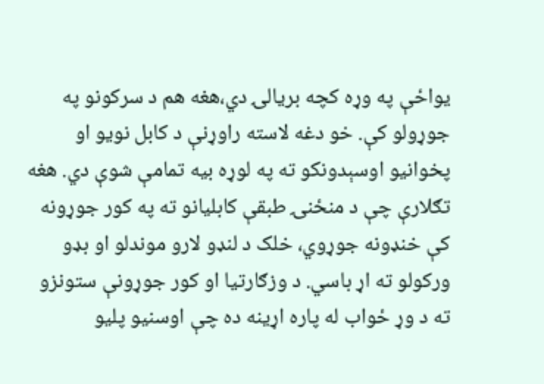یواځې په وړه کچه بریالۍ دي،هغه هم د سرکونو په جوړولو کې. خو دغه لاسته راوړنې د کابل نویو او پخوانیو اوسېدونکو ته په لوړه بیه تمامې شوې دي. هغه تګلارې چې د منځنۍ طبقې کابلیانو ته په کور جوړونه کې خنډونه جوړوي، خلک د لنډو لارو موندلو او بډو ورکولو ته اړ باسي. د وزګارتیا او کور جوړونې ستونزو ته د وړ ځواب له پاره اړینه ده چې اوسنیو پليو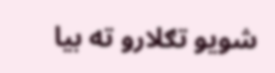شویو تګلارو ته بیا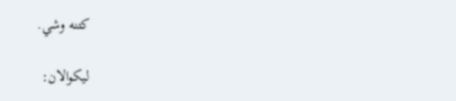کتنه وشي.

لیکوالان: